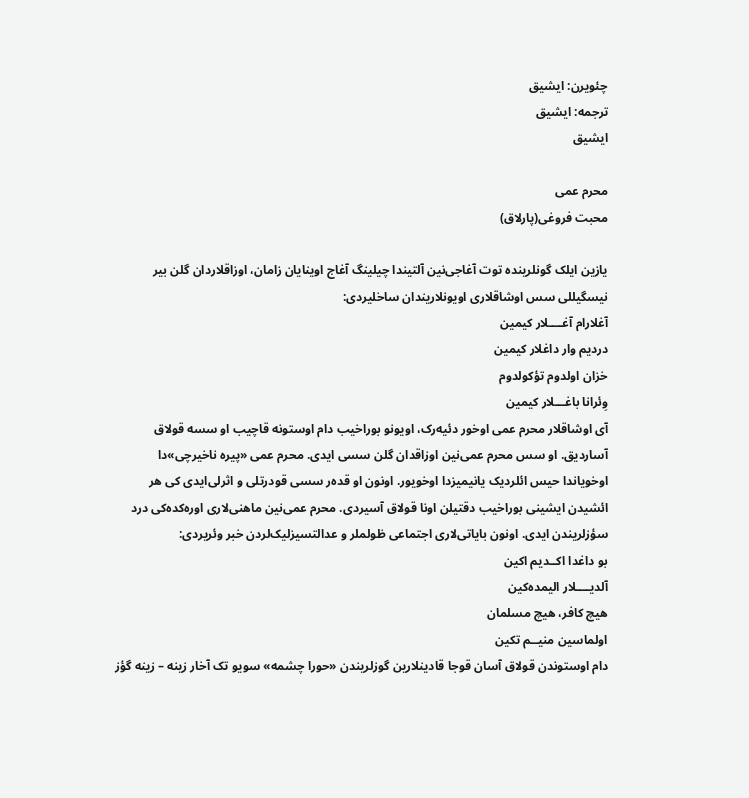چئویرن: ایشیق
ترجمه: ایشیق
ایشیق

محرم عمی
محبت فروغی(پارلاق)

یازین ایلک گونلرینده توت آغاجی‌نین آلتیندا چیلینگ آغاج اوینایان زامان، اوزاقلاردان گلن بیر نیسگیللی سس اوشاقلاری اویونلاریندان ساخلیردی:
آغلارام آغــــلار کیمین
دردیم وار داغلار کیمین
خزان اولدوم تؤکولدوم
وِئرانا باغـــلار کیمین
آی اوشاقلار محرم عمی اوخور دئیه‌رک، اویونو بوراخیب دام اوستونه قاچیب او سسه قولاق آساردیق. او سس محرم عمی‌نین اوزاقدان گلن سسی ایدی. محرم عمی «پیره ناخیرچی»دا اوخویاندا حیس ائلردیک یانیمیزدا اوخویور. اونون او قده‌ر سسی قودرتلی و اثرلی‌ایدی کی هر ائشیدن ایشینی بوراخیب دقتیلن اونا قولاق آسیردی. محرم عمی‌نین ماهنی‌لاری اوره‌کده‌کی درد سؤزلریندن ایدی. اونون بایاتی‌لاری اجتماعی ظولملر و عدالتسیزلیک‌لردن خبر وئریردی:
بو داغدا اکــدیم اکین
آلدیــــلار الیمده‌کین
هیچ کافر، هیچ مسلمان
اولماسین منیــم تکین
دام اوستوندن قولاق آسان قوجا قادینلارین گوزلریندن «حورا چشمه» سویو تک آخار زینه – زینه گؤز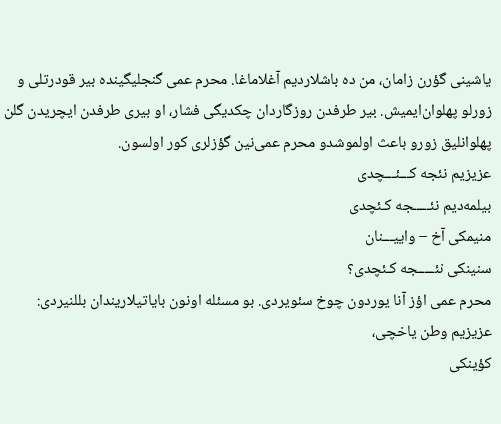یاشینی گؤرن زامان، من ده باشلاردیم آغلاماغا. محرم عمی گنجلیگینده بیر قودرتلی و زورلو پهلوان‌ایمیش. بیر طرفدن روزگاردان چکدیگی فشار، او بیری طرفدن ایچریدن گلن پهلوانلیق زورو باعث اولموشدو محرم عمی‌نین گؤزلری کور اولسون.
عزیزیم نئجه کـــئـــچدی
بیلمه‌دیم نئـــــجه کـئچدی
منیمکی آخ – واییـــنان
سنینکی نئـــــجه کـئچدی؟
محرم عمی اؤز آنا یوردون چوخ سئویردی. بو مسئله اونون بایاتیلاریندان بللنیردی:
عزیزیم وطن یاخچی،
کؤینکی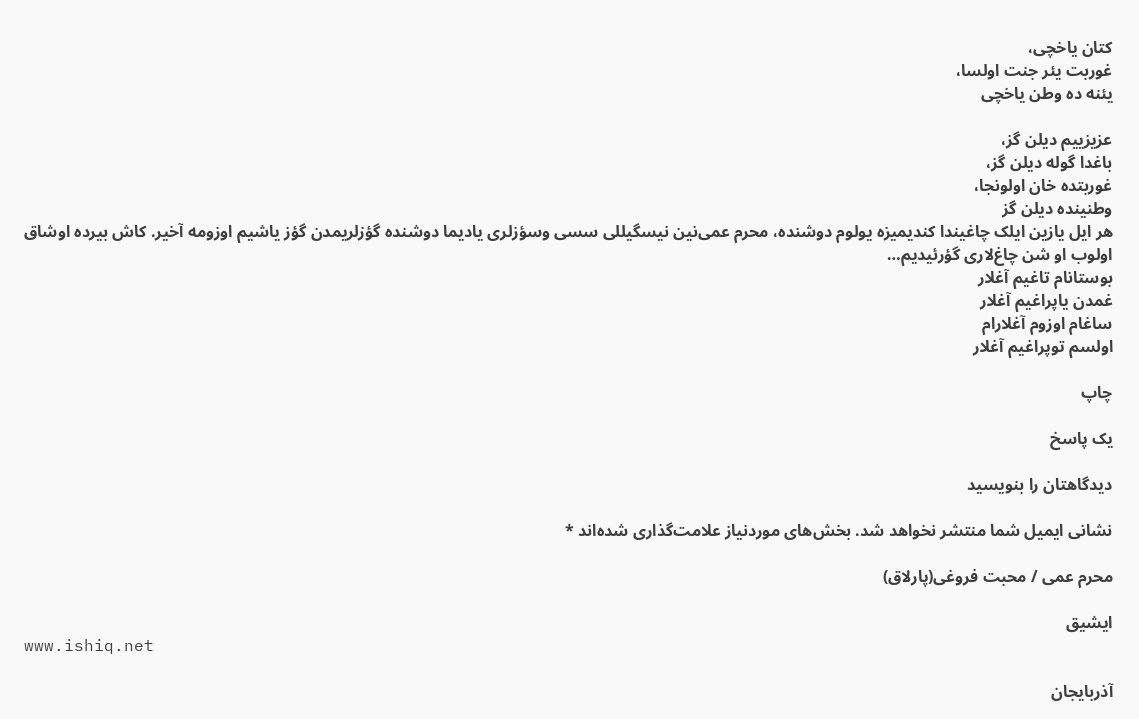کتان یاخچی،
غوربت یئر جنت اولسا،
یئنه ده وطن یاخچی

عزیزییم دیلن گز،
باغدا گوله دیلن گز،
غوربتده خان اولونجا،
وطنینده دیلن گز
هر ایل یازین ایلک چاغیندا کندیمیزه یولوم دوشنده، محرم عمی‌نین نیسگیللی سسی وسؤزلری یادیما دوشنده گؤزلریمدن گؤز یاشیم اوزومه آخیر. کاش بیرده اوشاق اولوب او شن چاغ‌لاری گؤرئیدیم…
بوستانام تاغیم آغلار
غمدن یاپراغیم آغلار
ساغام اوزوم آغلارام
اولسم توپراغیم آغلار

چاپ

یک پاسخ

دیدگاهتان را بنویسید

نشانی ایمیل شما منتشر نخواهد شد. بخش‌های موردنیاز علامت‌گذاری شده‌اند *

محرم عمی / محبت فروغی(پارلاق)

ایشیق
www.ishiq.net

آذربایجان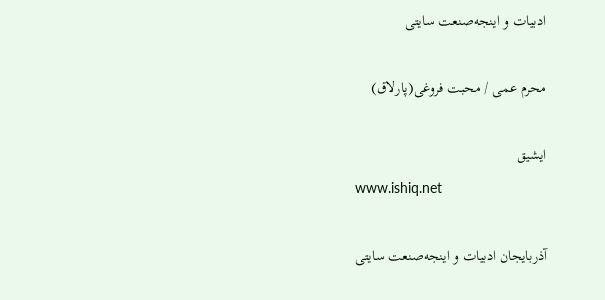ادبیات و اینجه‌صنعت سایتی

محرم عمی / محبت فروغی(پارلاق)

ایشیق
www.ishiq.net

آذربایجان ادبیات و اینجه‌صنعت سایتی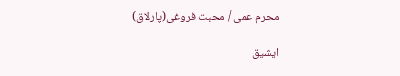محرم عمی / محبت فروغی(پارلاق)

ایشیق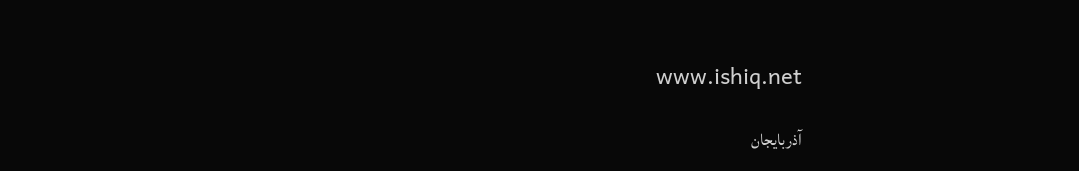www.ishiq.net

آذربایجان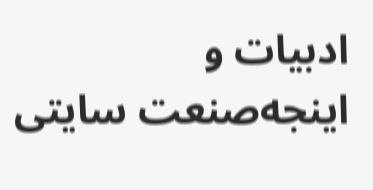ادبیات و اینجه‌صنعت سایتی